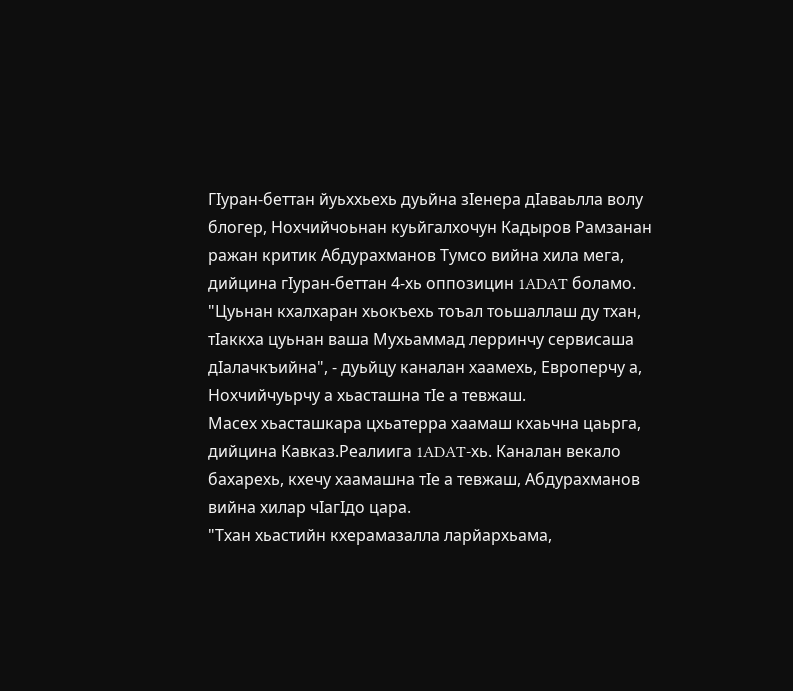ГIуран-беттан йуьххьехь дуьйна зIенера дIаваьлла волу блогер, Нохчийчоьнан куьйгалхочун Кадыров Рамзанан ражан критик Абдурахманов Тумсо вийна хила мега, дийцина гIуран-беттан 4-хь оппозицин 1ADAT боламо.
"Цуьнан кхалхаран хьокъехь тоъал тоьшаллаш ду тхан, тIаккха цуьнан ваша Мухьаммад лерринчу сервисаша дIалачкъийна", - дуьйцу каналан хаамехь, Европерчу а, Нохчийчуьрчу а хьасташна тIе а тевжаш.
Масех хьасташкара цхьатерра хаамаш кхаьчна цаьрга, дийцина Кавказ.Реалиига 1ADAT-хь. Каналан векало бахарехь, кхечу хаамашна тIе а тевжаш, Абдурахманов вийна хилар чIагIдо цара.
"Тхан хьастийн кхерамазалла ларйархьама,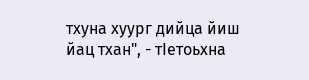тхуна хуург дийца йиш йац тхан", - тIетоьхна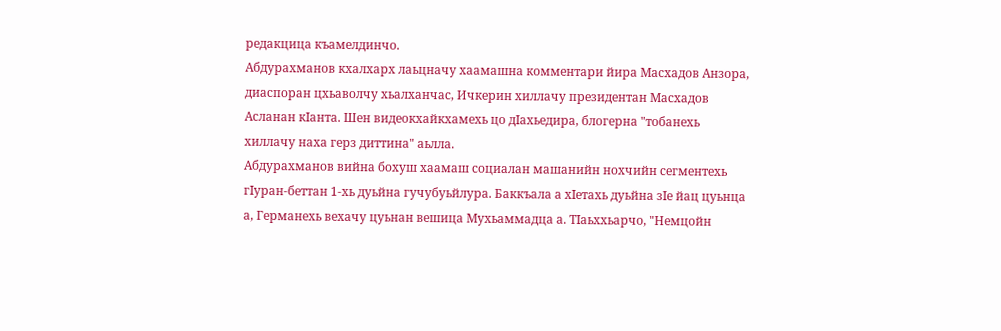редакцица къамелдинчо.
Абдурахманов кхалхарх лаьцначу хаамашна комментари йира Масхадов Анзора, диаспоран цхьаволчу хьалханчас, Ичкерин хиллачу президентан Масхадов Асланан кIанта. Шен видеокхайкхамехь цо дIахьедира, блогерна "тобанехь хиллачу наха герз диттина" аьлла.
Абдурахманов вийна бохуш хаамаш социалан машанийн нохчийн сегментехь гIуран-беттан 1-хь дуьйна гучубуьйлура. Баккъала а хIетахь дуьйна зIе йац цуьнца а, Германехь вехачу цуьнан вешица Мухьаммадца а. ТIаьххьарчо, "Немцойн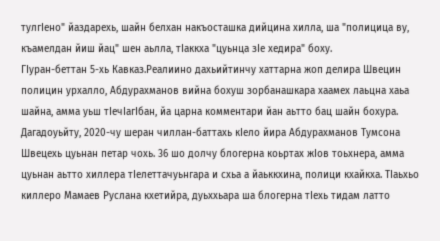тулгIено" йаздарехь, шайн белхан накъосташка дийцина хилла, ша "полицица ву, къамелдан йиш йац" шен аьлла, тIаккха "цуьнца зIе хедира" боху.
ГIуран-беттан 5-хь Кавказ.Реалиино дахьийтинчу хаттарна жоп делира Швецин полицин урхалло, Абдурахманов вийна бохуш зорбанашкара хаамех лаьцна хаьа шайна, амма уьш тIечIагIбан, йа царна комментари йан аьтто бац шайн бохура.
Дагадоуьйту, 2020-чу шеран чиллан-баттахь кIело йира Абдурахманов Тумсона Швецехь цуьнан петар чохь. 36 шо долчу блогерна коьртах жIов тоьхнера, амма цуьнан аьтто хиллера тIелеттачуьнгара и схьа а йаьккхина, полици кхайкха. ТIаьхьо киллеро Мамаев Руслана кхетийра, дуьххьара ша блогерна тIехь тидам латто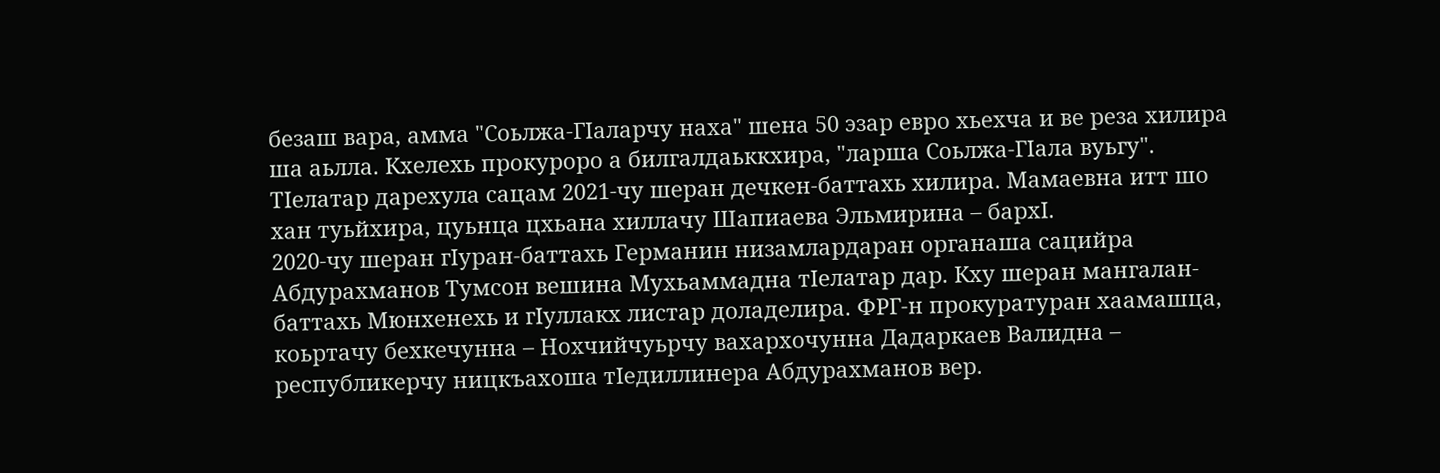безаш вара, амма "Соьлжа-ГIаларчу наха" шена 50 эзар евро хьехча и ве реза хилира ша аьлла. Кхелехь прокуроро а билгалдаьккхира, "ларша Соьлжа-ГIала вуьгу". ТIелатар дарехула сацам 2021-чу шеран дечкен-баттахь хилира. Мамаевна итт шо хан туьйхира, цуьнца цхьана хиллачу Шапиаева Эльмирина – бархI.
2020-чу шеран гIуран-баттахь Германин низамлардаран органаша сацийра Абдурахманов Тумсон вешина Мухьаммадна тIелатар дар. Кху шеран мангалан-баттахь Мюнхенехь и гIуллакх листар доладелира. ФРГ-н прокуратуран хаамашца, коьртачу бехкечунна – Нохчийчуьрчу вахархочунна Дадаркаев Валидна – республикерчу ницкъахоша тIедиллинера Абдурахманов вер.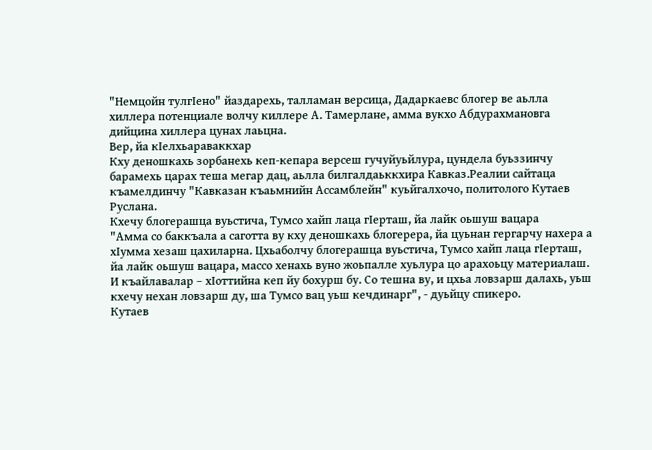"Немцойн тулгIено" йаздарехь, талламан версица, Дадаркаевс блогер ве аьлла хиллера потенциале волчу киллере А. Тамерлане, амма вукхо Абдурахмановга дийцина хиллера цунах лаьцна.
Вер, йа кIелхьараваккхар
Кху деношкахь зорбанехь кеп-кепара версеш гучуйуьйлура, цундела буьззинчу барамехь царах теша мегар дац, аьлла билгалдаьккхира Кавказ.Реалии сайтаца къамелдинчу "Кавказан къаьмнийн Ассамблейн" куьйгалхочо, политолого Кутаев Руслана.
Кхечу блогерашца вуьстича, Тумсо хайп лаца гIерташ, йа лайк оьшуш вацара
"Амма со баккъала а саготта ву кху деношкахь блогерера, йа цуьнан гергарчу нахера а хIумма хезаш цахиларна. Цхьаболчу блогерашца вуьстича, Тумсо хайп лаца гIерташ, йа лайк оьшуш вацара, массо хенахь вуно жоьпалле хуьлура цо арахоьцу материалаш. И къайлавалар – хIоттийна кеп йу бохурш бу. Со тешна ву, и цхьа ловзарш далахь, уьш кхечу нехан ловзарш ду, ша Тумсо вац уьш кечдинарг", - дуьйцу спикеро.
Кутаев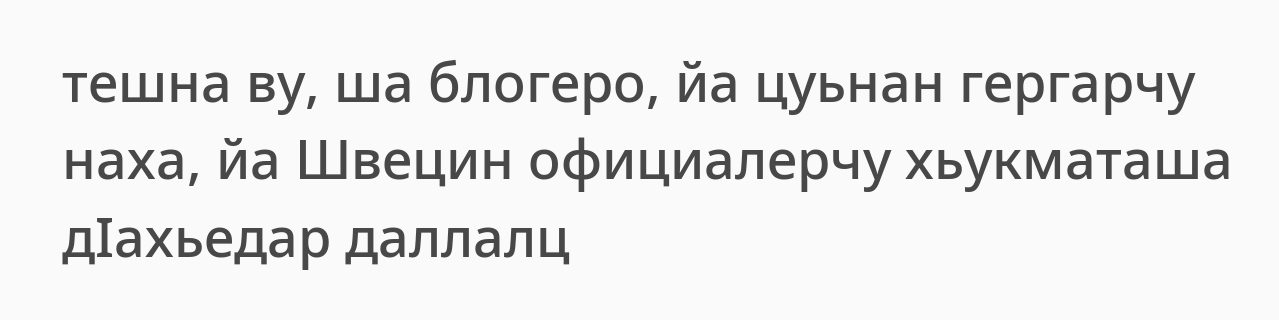тешна ву, ша блогеро, йа цуьнан гергарчу наха, йа Швецин официалерчу хьукматаша дIахьедар даллалц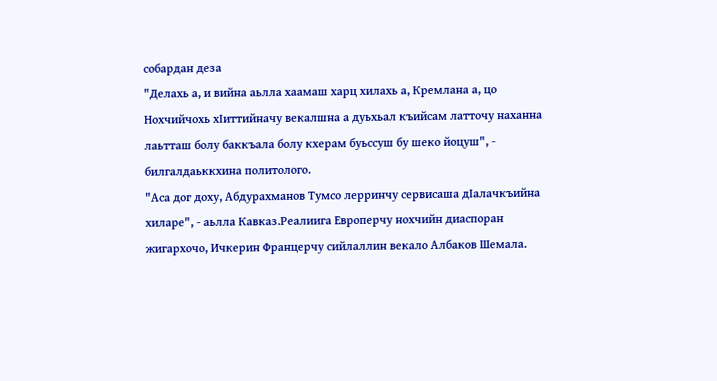собардан деза
"Делахь а, и вийна аьлла хаамаш харц хилахь а, Кремлана а, цо Нохчийчохь хIиттийначу векалшна а дуьхьал къийсам латточу наханна лаьтташ болу баккъала болу кхерам буьссуш бу шеко йоцуш", - билгалдаьккхина политолого.
"Аса дог доху, Абдурахманов Тумсо лерринчу сервисаша дIалачкъийна хиларе", - аьлла Кавказ.Реалиига Европерчу нохчийн диаспоран жигархочо, Ичкерин Францерчу сийлаллин векало Албаков Шемала.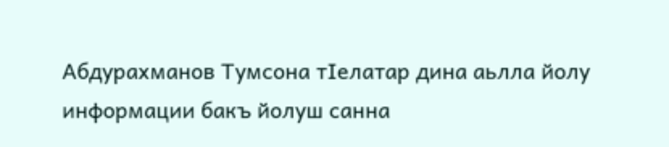Абдурахманов Тумсона тIелатар дина аьлла йолу информации бакъ йолуш санна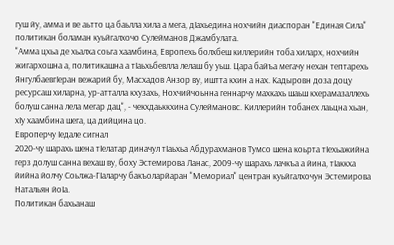гуш йу, амма и ве аьтто ца баьлла хила а мега, дIахьедина нохчийн диаспоран "Единая Сила" политикан боламан куьйгалхочо Сулейманов Джамбулата.
"Амма цхьа де хьалха соьга хаамбина, Европехь болхбеш киллерийн тоба хиларх, нохчийн жигархошна а, политикашна а тIаьхьбевлла лелаш бу уьш. Цара байъа мегачу нехан тептарехь ЯнгулбаевгIеран вежарий бу, Масхадов Анзор ву, иштта кхин а нах. Кадыровн доза доцу ресурсаш хиларна, ур-атталла кхузахь, Нохчийчоьнна геннарчу махкахь шаьш кхерамазаллехь болуш санна лела мегар дац", - чекхдаьккхина Сулеймановс. Киллерийн тобанех лаьцна хьан, хIу хаамбина шега, ца дийцина цо.
Европерчу Iедале сигнал
2020-чу шарахь шена тIелатар диначул тIаьхьа Абдурахманов Тумсо шена коьрта тIехьажийна герз долуш санна вехаш ву, боху Эстемирова Ланас, 2009-чу шарахь лачкъа а йина, тIаккха йийна йолчу Соьлжа-ГIаларчу бакъоларйаран "Мемориал" центран куьйгалхочун Эстемирова Натальян йоIа.
Политикан бахьанаш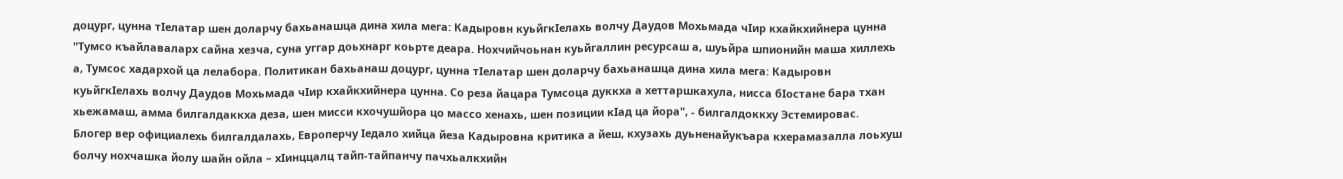доцург, цунна тIелатар шен доларчу бахьанашца дина хила мега: Кадыровн куьйгкIелахь волчу Даудов Мохьмада чIир кхайкхийнера цунна
"Тумсо къайлаваларх сайна хезча, суна уггар доьхнарг коьрте деара. Нохчийчоьнан куьйгаллин ресурсаш а, шуьйра шпионийн маша хиллехь а, Тумсос хадархой ца лелабора. Политикан бахьанаш доцург, цунна тIелатар шен доларчу бахьанашца дина хила мега: Кадыровн куьйгкIелахь волчу Даудов Мохьмада чIир кхайкхийнера цунна. Со реза йацара Тумсоца дуккха а хеттаршкахула, нисса бIостане бара тхан хьежамаш, амма билгалдаккха деза, шен мисси кхочушйора цо массо хенахь, шен позиции кIад ца йора", - билгалдоккху Эстемировас.
Блогер вер официалехь билгалдалахь, Европерчу Iедало хийца йеза Кадыровна критика а йеш, кхузахь дуьненайукъара кхерамазалла лоьхуш болчу нохчашка йолу шайн ойла – хIинццалц тайп-тайпанчу пачхьалкхийн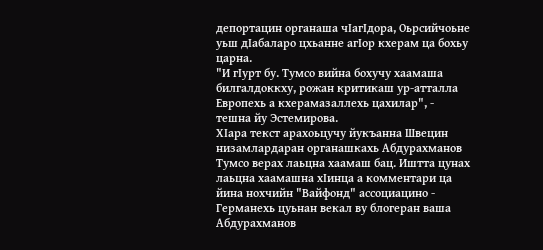депортацин органаша чIагIдора, Оьрсийчоьне уьш дIабаларо цхьанне агIор кхерам ца бохьу царна.
"И гIурт бу. Тумсо вийна бохучу хаамаша билгалдоккху, рожан критикаш ур-атталла Европехь а кхерамазаллехь цахилар", - тешна йу Эстемирова.
ХIара текст арахоьцучу йукъанна Швецин низамлардаран органашкахь Абдурахманов Тумсо верах лаьцна хаамаш бац. Иштта цунах лаьцна хаамашна хIинца а комментари ца йина нохчийн "Вайфонд" ассоциацино - Германехь цуьнан векал ву блогеран ваша Абдурахманов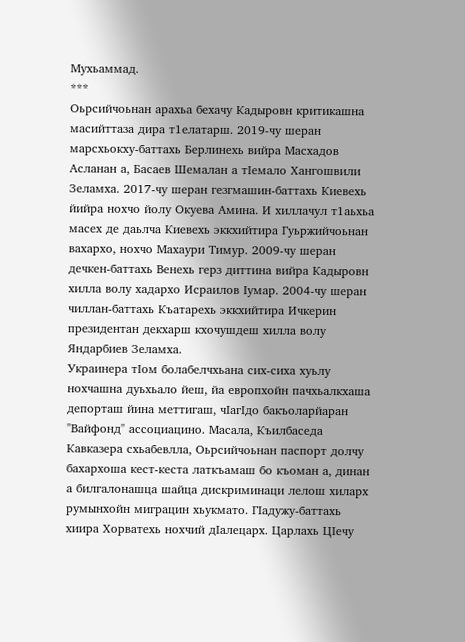Мухьаммад.
***
Оьрсийчоьнан арахьа бехачу Кадыровн критикашна масийттаза дира т1елатарш. 2019-чу шеран марсхьокху-баттахь Берлинехь вийра Масхадов Асланан а, Басаев Шемалан а тIемало Хангошвили Зеламха. 2017-чу шеран гезгмашин-баттахь Киевехь йийра нохчо йолу Окуева Амина. И хиллачул т1аьхьа масех де даьлча Киевехь эккхийтира Гуьржийчоьнан вахархо, нохчо Махаури Тимур. 2009-чу шеран дечкен-баттахь Венехь герз диттина вийра Кадыровн хилла волу хадархо Исраилов Iумар. 2004-чу шеран чиллан-баттахь Къатарехь эккхийтира Ичкерин президентан декхарш кхочушдеш хилла волу Яндарбиев Зеламха.
Украинера тIом болабелчхьана сих-сиха хуьлу нохчашна дуьхьало йеш, йа европхойн пачхьалкхаша депорташ йина меттигаш, чIагIдо бакъоларйаран "Вайфонд" ассоциацино. Масала, Къилбаседа Кавказера схьабевлла, Оьрсийчоьнан паспорт долчу бахархоша кест-кеста латкъамаш бо къоман а, динан а билгалонашца шайца дискриминаци лелош хиларх румынхойн миграцин хьукмато. ГIадужу-баттахь хиира Хорватехь нохчий дIалецарх. Царлахь ЦIечу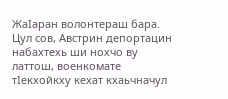ЖаIаран волонтераш бара. Цул сов, Австрин депортацин набахтехь ши нохчо ву латтош, военкомате тIекхойкху кехат кхаьчначул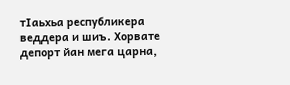тIаьхьа республикера веддера и шиъ. Хорвате депорт йан мега царна,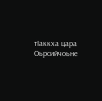тIаккха цара Оьрсийчоьне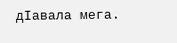дIавала мега.